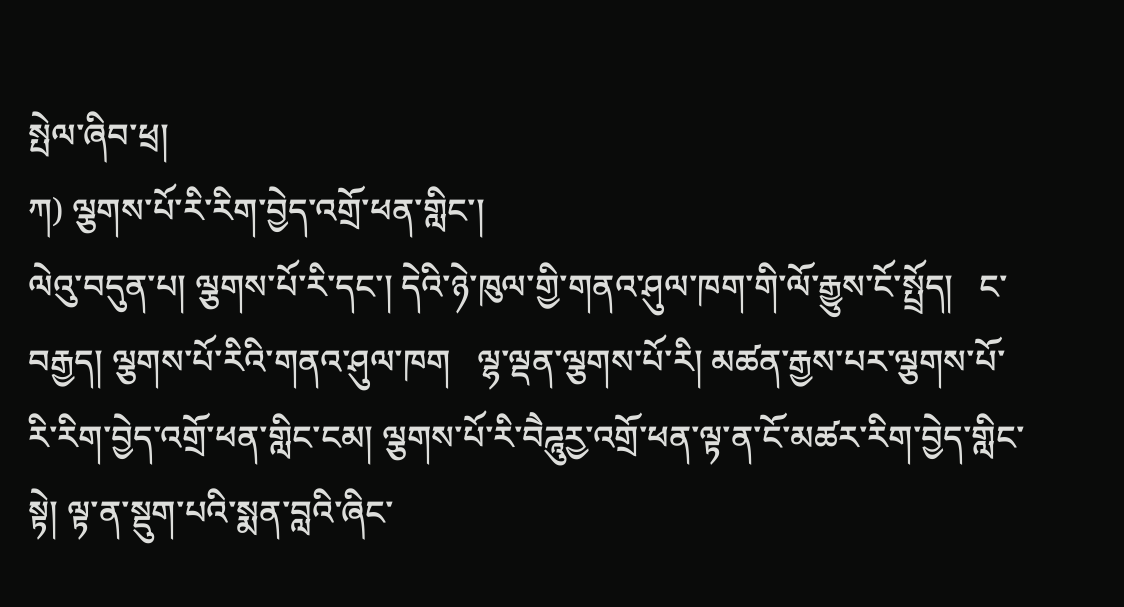སྤེལ་ཞིབ་ཕྲ།
ཀ) ལྕགས་པོ་རི་རིག་བྱེད་འགྲོ་ཕན་གླིང་།
ལེའུ་བདུན་པ། ལྕགས་པོ་རི་དང་། དེའི་ཉེ་ཁུལ་གྱི་གནའ་ཤུལ་ཁག་གི་ལོ་རྒྱུས་ངོ་སྤྲོད།   ང་བརྒྱད། ལྕགས་པོ་རིའི་གནའ་ཤུལ་ཁག   ལྷ་ལྡན་ལྕགས་པོ་རི། མཚན་རྒྱས་པར་ལྕགས་པོ་རི་རིག་བྱེད་འགྲོ་ཕན་གླིང་ངམ། ལྕགས་པོ་རི་བཻཌཱུརྱ་འགྲོ་ཕན་ལྟ་ན་ངོ་མཚར་རིག་བྱེད་གླིང་སྟེ། ལྟ་ན་སྡུག་པའི་སྨན་བླའི་ཞིང་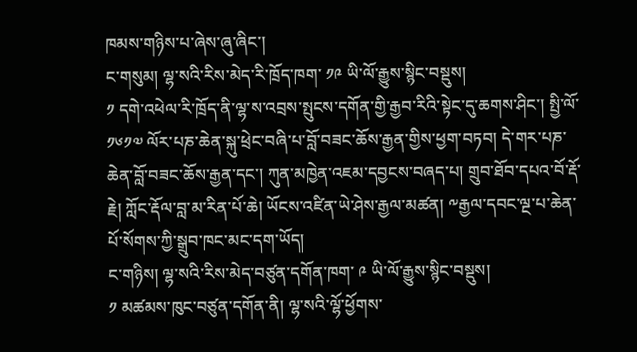ཁམས་གཉིས་པ་ཞེས་ཞུ་ཞིང་།
ང་གསུམ། ལྷ་སའི་རིས་མེད་རི་ཁྲོད་ཁག་ ༡༩ ཡི་ལོ་རྒྱུས་སྙིང་བསྡུས།
༡ དགེ་འཕེལ་རི་ཁྲོད་ནི་ལྷ་ས་འབྲས་སྤུངས་དགོན་གྱི་རྒྱབ་རིའི་སྟེང་དུ་ཆགས་ཤིང་། སྤྱི་ལོ་ ༡༦༡༧ ལོར་པཎ་ཆེན་སྐུ་ཕྲེང་བཞི་པ་བློ་བཟང་ཆོས་རྒྱན་གྱིས་ཕྱག་བཏབ། དེ་གར་པཎ་ཆེན་བློ་བཟང་ཆོས་རྒྱན་དང་། ཀུན་མཁྱེན་འཇམ་དབྱངས་བཞད་པ། གྲུབ་ཐོབ་དཔའ་བོ་རྡོ་རྗེ། ཀློང་རྡོལ་བླ་མ་རིན་པོ་ཆེ། ཡོངས་འཛིན་ཡེ་ཤེས་རྒྱལ་མཚན། ༸རྒྱལ་དབང་ལྔ་པ་ཆེན་པོ་སོགས་ཀྱི་སྒྲུབ་ཁང་མང་དག་ཡོད།
ང་གཉིས། ལྷ་སའི་རིས་མེད་བཙུན་དགོན་ཁག་ ༩ ཡི་ལོ་རྒྱུས་སྙིང་བསྡུས།
༡ མཚམས་ཁུང་བཙུན་དགོན་ནི། ལྷ་སའི་ལྷོ་ཕྱོགས་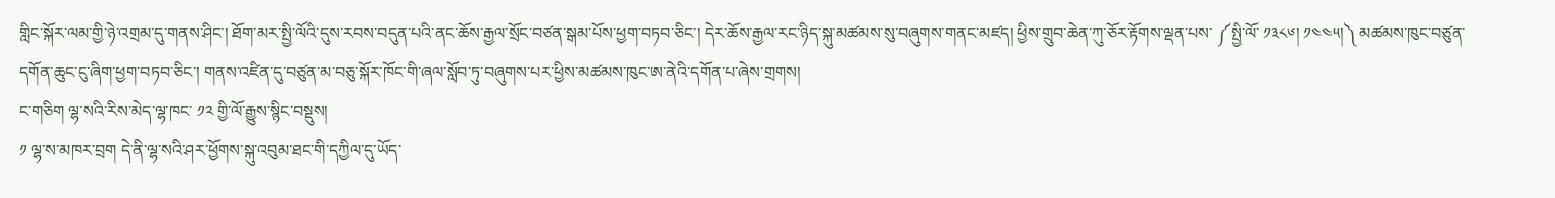གླིང་སྐོར་ལམ་གྱི་ཉེ་འགྲམ་དུ་གནས་ཤིང་། ཐོག་མར་སྤྱི་ལོའི་དུས་རབས་བདུན་པའི་ནང་ཆོས་རྒྱལ་སྲོང་བཙན་སྒམ་པོས་ཕྱག་བཏབ་ཅིང་། དེར་ཆོས་རྒྱལ་རང་ཉིད་སྐུ་མཚམས་སུ་བཞུགས་གནང་མཛད། ཕྱིས་གྲུབ་ཆེན་ཀུ་ཅོར་རྟོགས་ལྡན་པས་ ༼སྤྱི་ལོ་ ༡༣༨༦། ༡༤༤༥།༽ མཚམས་ཁུང་བཙུན་དགོན་ཆུང་ངུ་ཞིག་ཕྱག་བཏབ་ཅིང་། གནས་འཛིན་དུ་བཙུན་མ་བཅུ་སྐོར་ཁོང་གི་ཞལ་སློབ་ཏུ་བཞུགས་པར་ཕྱིས་མཚམས་ཁུང་ཨ་ནེའི་དགོན་པ་ཞེས་གྲགས།
ང་གཅིག ལྷ་སའི་རིས་མེད་ལྷ་ཁང་ ༡༢ གྱི་ལོ་རྒྱུས་སྙིང་བསྡུས།
༡ ལྷ་ས་མཁར་བྲག དེ་ནི་ལྷ་སའི་ཤར་ཕྱོགས་སྐུ་འབུམ་ཐང་གི་དཀྱིལ་དུ་ཡོད་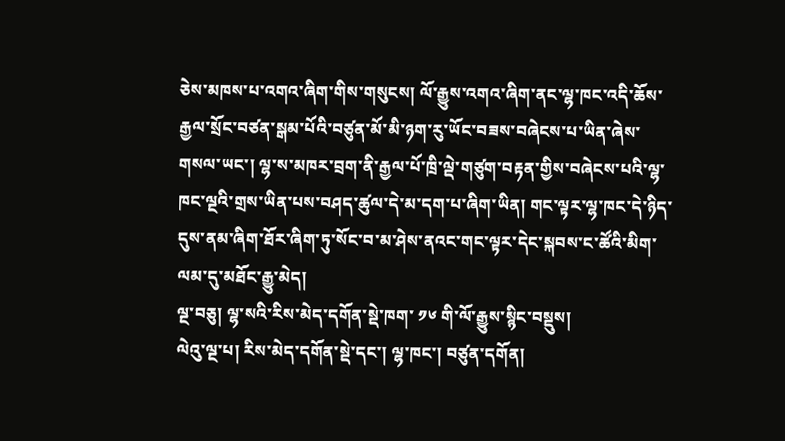ཅེས་མཁས་པ་འགའ་ཞིག་གིས་གསུངས། ལོ་རྒྱུས་འགའ་ཞིག་ནང་ལྷ་ཁང་འདི་ཆོས་རྒྱལ་སྲོང་བཙན་སྒམ་པོའི་བཙུན་མོ་མི་ཉག་རུ་ཡོང་བཟས་བཞེངས་པ་ཡིན་ཞེས་གསལ་ཡང་། ལྷ་ས་མཁར་བྲག་ནི་རྒྱལ་པོ་ཁྲི་ལྡེ་གཙུག་བརྟན་གྱིས་བཞེངས་པའི་ལྷ་ཁང་ལྔའི་གྲས་ཡིན་པས་བཤད་ཚུལ་དེ་མ་དག་པ་ཞིག་ཡིན། གང་ལྟར་ལྷ་ཁང་དེ་ཉིད་དུས་ནམ་ཞིག་ཐོར་ཞིག་ཏུ་སོང་བ་མ་ཤེས་ནའང་གང་ལྟར་དེང་སྐབས་ང་ཚོའི་མིག་ལམ་དུ་མཐོང་རྒྱུ་མེད།
ལྔ་བཅུ། ལྷ་སའི་རིས་མེད་དགོན་སྡེ་ཁག་ ༡༦ གི་ལོ་རྒྱུས་སྙིང་བསྡུས།
ལེའུ་ལྔ་པ། རིས་མེད་དགོན་སྡེ་དང་། ལྷ་ཁང་། བཙུན་དགོན།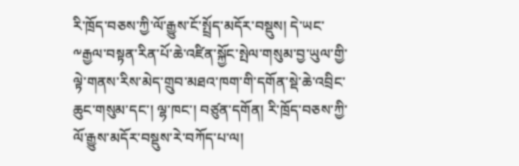རི་ཁྲོད་བཅས་ཀྱི་ལོ་རྒྱུས་ངོ་སྤྲོད་མདོར་བསྡུས། དེ་ཡང་༸རྒྱལ་བསྟན་རིན་པོ་ཆེ་འཛིན་སྐྱོང་སྤེལ་གསུམ་བྱ་ཡུལ་གྱི་ལྟེ་གནས་རིས་མེད་གྲུབ་མཐའ་ཁག་གི་དགོན་སྡེ་ཆེ་འབྲིང་ཆུང་གསུམ་དང་། ལྷ་ཁང་། བཙུན་དགོན། རི་ཁྲོད་བཅས་ཀྱི་ལོ་རྒྱུས་མདོར་བསྡུས་རེ་བཀོད་པ་ལ།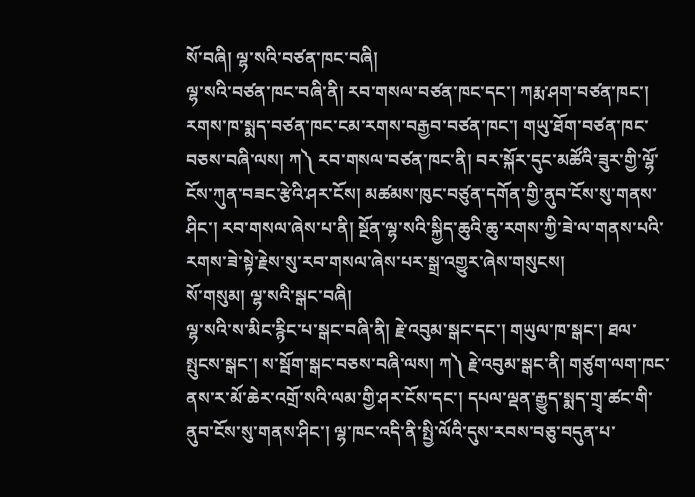སོ་བཞི། ལྷ་སའི་བཙན་ཁང་བཞི།
ལྷ་སའི་བཙན་ཁང་བཞི་ནི། རབ་གསལ་བཙན་ཁང་དང་། ཀརྨ་ཤག་བཙན་ཁང་། རགས་ཁ་སྨད་བཙན་ཁང་ངམ་རགས་བརྒྱབ་བཙན་ཁང་། གཡུ་ཐོག་བཙན་ཁང་བཅས་བཞི་ལས། ཀ༽ རབ་གསལ་བཙན་ཁང་ནི། བར་སྐོར་དུང་མཚོའི་ཟུར་གྱི་ལྷོ་ངོས་ཀུན་བཟང་རྩེའི་ཤར་ངོས། མཚམས་ཁུང་བཙུན་དགོན་གྱི་ནུབ་ངོས་སུ་གནས་ཤིང་། རབ་གསལ་ཞེས་པ་ནི། སྔོན་ལྷ་སའི་སྐྱིད་ཆུའི་ཆུ་རགས་ཀྱི་ཟེ་ལ་གནས་པའི་རགས་ཟེ་སྟེ་རྗེས་སུ་རབ་གསལ་ཞེས་པར་སྒྲ་འགྱུར་ཞེས་གསུངས།
སོ་གསུམ། ལྷ་སའི་སྒང་བཞི།
ལྷ་སའི་ས་མིང་རྙིང་པ་སྒང་བཞི་ནི། རྗེ་འབུམ་སྒང་དང་། གཡུལ་ཁ་སྒང་། ཐལ་སྤུངས་སྒང་། ས་སྦོག་སྒང་བཅས་བཞི་ལས། ཀ༽ རྗེ་འབུམ་སྒང་ནི། གཙུག་ལག་ཁང་ནས་ར་མོ་ཆེར་འགྲོ་སའི་ལམ་གྱི་ཤར་ངོས་དང་། དཔལ་ལྡན་རྒྱུད་སྨད་གྲྭ་ཚང་གི་ནུབ་ངོས་སུ་གནས་ཤིང་། ལྷ་ཁང་འདི་ནི་སྤྱི་ལོའི་དུས་རབས་བཅུ་བདུན་པ་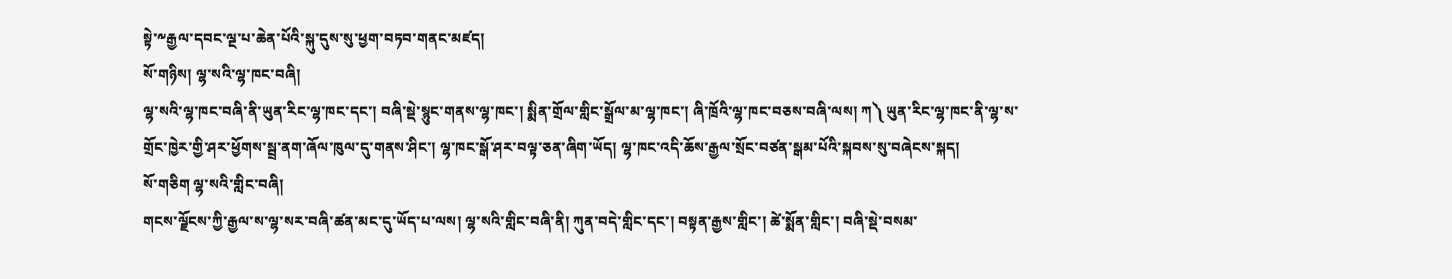སྟེ་༸རྒྱལ་དབང་ལྔ་པ་ཆེན་པོའི་སྐུ་དུས་སུ་ཕྱག་བཏབ་གནང་མཛད།
སོ་གཉིས། ལྷ་སའི་ལྷ་ཁང་བཞི།
ལྷ་སའི་ལྷ་ཁང་བཞི་ནི་ཡུན་རིང་ལྷ་ཁང་དང་། བཞི་སྡེ་སྙུང་གནས་ལྷ་ཁང་། སྨིན་གྲོལ་གླིང་སྒྲོལ་མ་ལྷ་ཁང་། ཞི་ཁྲོའི་ལྷ་ཁང་བཅས་བཞི་ལས། ཀ༽ ཡུན་རིང་ལྷ་ཁང་ནི་ལྷ་ས་གྲོང་ཁྱེར་གྱི་ཤར་ཕྱོགས་སྦྲ་ནག་ཞོལ་ཁུལ་དུ་གནས་ཤིང་། ལྷ་ཁང་སྒོ་ཤར་བལྟ་ཅན་ཞིག་ཡོད། ལྷ་ཁང་འདི་ཆོས་རྒྱལ་སྲོང་བཙན་སྒམ་པོའི་སྐབས་སུ་བཞེངས་སྐད།
སོ་གཅིག ལྷ་སའི་གླིང་བཞི།
གངས་ལྗོངས་ཀྱི་རྒྱལ་ས་ལྷ་སར་བཞི་ཚན་མང་དུ་ཡོད་པ་ལས། ལྷ་སའི་གླིང་བཞི་ནི། ཀུན་བདེ་གླིང་དང་། བསྟན་རྒྱས་གླིང་། ཚེ་སྨོན་གླིང་། བཞི་སྡེ་བསམ་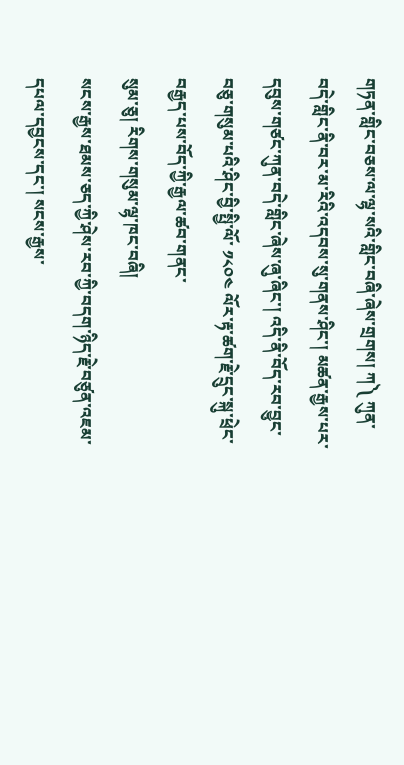གཏན་གླིང་བཅས་ལ་ལྷ་སའི་གླིང་བཞི་ཞེས་གྲགས། ཀ༽ ཀུན་བདེ་གླིང་ནི་བར་མ་རིའི་འདབས་སུ་གནས་ཤིང་། མཚན་རྒྱས་པར་དབུས་གཙང་ཀུན་བདེ་གླིང་ཞེས་ཞུ་ཞིང་། འདི་ནི་བོད་རབ་བྱུང་བཅུ་གསུམ་པའི་ཤིང་བྱི་སྤྱི་ལོ་ ༡༨༠༤ ལོར་རྟ་ཚག་རྗེ་དྲུང་སྐུ་ཕྲེང་བརྒྱད་པས་བོད་ཀྱི་རྒྱལ་ཚབ་གནང་
སུམ་ཅུ། རིགས་གསུམ་ལྷ་ཁང་བཞི།
སངས་རྒྱས་ཐམས་ཅད་ཀྱི་ཤེས་རབ་ཀྱི་བདག་ཉིད་རྗེ་བཙུན་འཇམ་དཔལ་དབྱངས་དང་། སངས་རྒྱས་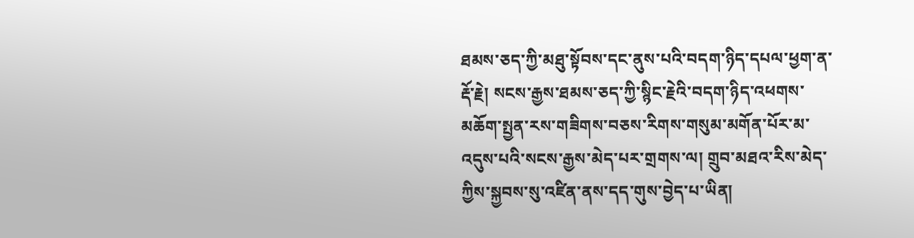ཐམས་ཅད་ཀྱི་མཐུ་སྟོབས་དང་ནུས་པའི་བདག་ཉིད་དཔལ་ཕྱག་ན་རྡོ་རྗེ། སངས་རྒྱས་ཐམས་ཅད་ཀྱི་སྙིང་རྗེའི་བདག་ཉིད་འཕགས་མཆོག་སྤྱན་རས་གཟིགས་བཅས་རིགས་གསུམ་མགོན་པོར་མ་འདུས་པའི་སངས་རྒྱས་མེད་པར་གྲགས་ལ། གྲུབ་མཐའ་རིས་མེད་ཀྱིས་སྐྱབས་སུ་འཛིན་ནས་དད་གུས་བྱེད་པ་ཡིན།